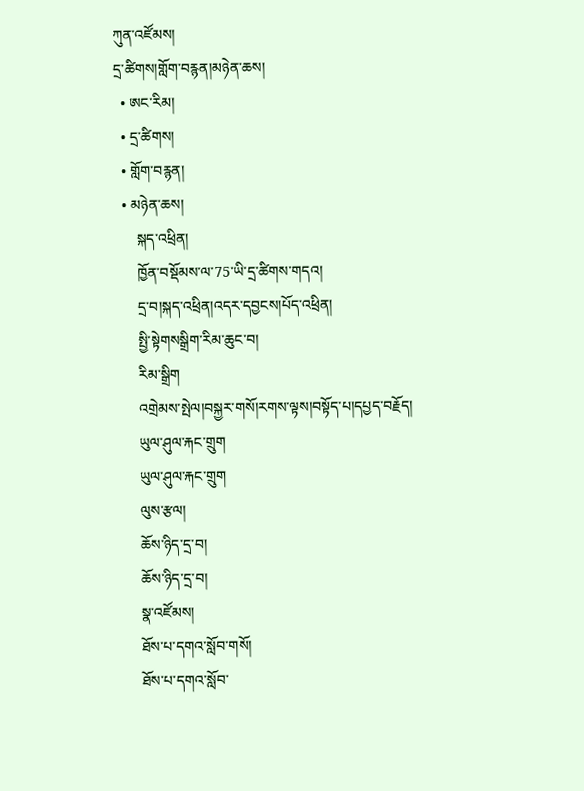ཀུན་འཛོམས།
དྲ་ཚིགས།གློག་བརྙན།མཉེན་ཆས།
  • ཨང་རིམ།
  • དྲ་ཚིགས།
  • གློག་བརྙན།
  • མཉེན་ཆས།
      སྐད་འཕྲིན།
      ཁྱོན་བསྡོམས་ལ་75་ཡི་དྲ་ཚིགས་གདའ།
      དྲ་བ།སྐད་འཕྲིན།འདར་དབྱངས།པོད་འཕྲིན།
      སྤྱི་སྟེགསསྒྲིག་རིམ་ཆུང་བ།
      རིམ་སྒྲིག
      འགྲེམས་སྤེལ།བསྐྱར་གསོ།རགས་ལྟས།བསྟོད་པ།དཔྱད་བརྗོད།
      ཡུལ་ཤུལ་རྐང་གྲུག
      ཡུལ་ཤུལ་རྐང་གྲུག
      ལུས་རྩལ།
      ཆོས་ཉིད་དྲ་བ།
      ཆོས་ཉིད་དྲ་བ།
      སྣ་འཛོམས།
      ཐོས་པ་དགའ་སློབ་གསོ།
      ཐོས་པ་དགའ་སློབ་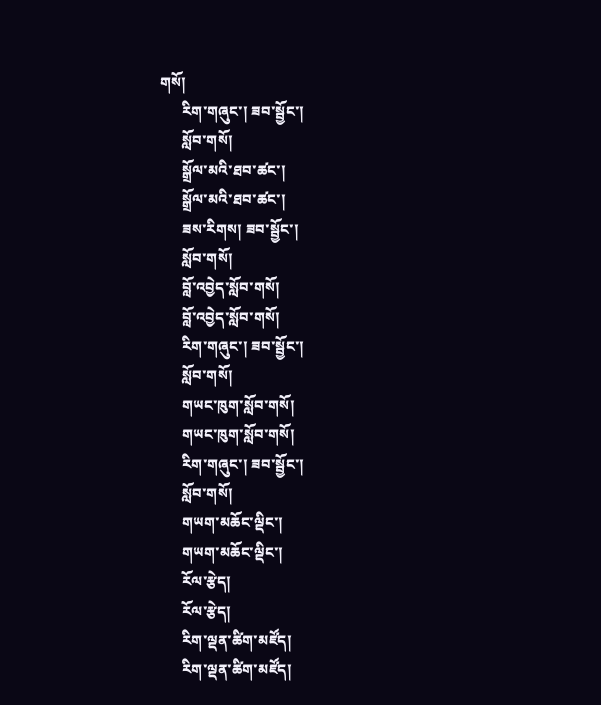གསོ།
      རིག་གཞུང་། ཟབ་སྦྱོང་།
      སློབ་གསོ།
      སྒྲོལ་མའི་ཐབ་ཚང་།
      སྒྲོལ་མའི་ཐབ་ཚང་།
      ཟས་རིགས། ཟབ་སྦྱོང་།
      སློབ་གསོ།
      བློ་འབྱེད་སློབ་གསོ།
      བློ་འབྱེད་སློབ་གསོ།
      རིག་གཞུང་། ཟབ་སྦྱོང་།
      སློབ་གསོ།
      གཡང་ཁུག་སློབ་གསོ།
      གཡང་ཁུག་སློབ་གསོ།
      རིག་གཞུང་། ཟབ་སྦྱོང་།
      སློབ་གསོ།
      གཡག་མཆོང་ལྡིང་།
      གཡག་མཆོང་ལྡིང་།
      རོལ་རྩེད།
      རོལ་རྩེད།
      རིག་ལྡན་ཚིག་མཛོད།
      རིག་ལྡན་ཚིག་མཛོད།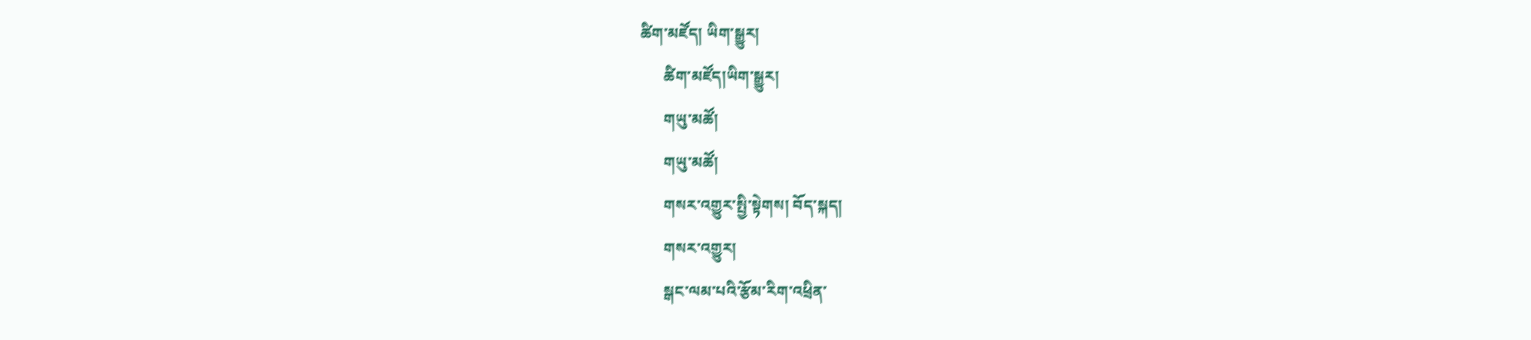ཚིག་མཛོད། ཡིག་སྒྱུར།
      ཚིག་མཛོད།ཡིག་སྒྱུར།
      གཡུ་མཚོ།
      གཡུ་མཚོ།
      གསར་འགྱུར་སྤྱི་སྟེགས། བོད་སྐད།
      གསར་འགྱུར།
      སྒང་ལམ་པའི་རྩོམ་རིག་འཕྲིན་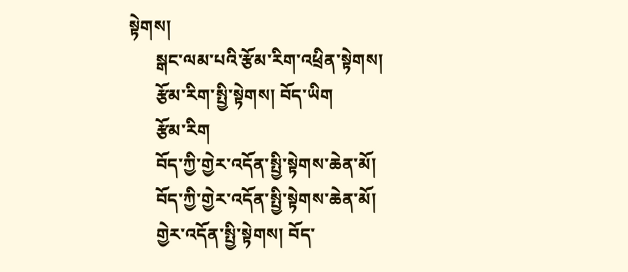སྟེགས།
      སྒང་ལམ་པའི་རྩོམ་རིག་འཕྲིན་སྟེགས།
      རྩོམ་རིག་སྤྱི་སྟེགས། བོད་ཡིག
      རྩོམ་རིག
      བོད་ཀྱི་གྱེར་འདོན་སྤྱི་སྟེགས་ཆེན་མོ།
      བོད་ཀྱི་གྱེར་འདོན་སྤྱི་སྟེགས་ཆེན་མོ།
      གྱེར་འདོན་སྤྱི་སྟེགས། བོད་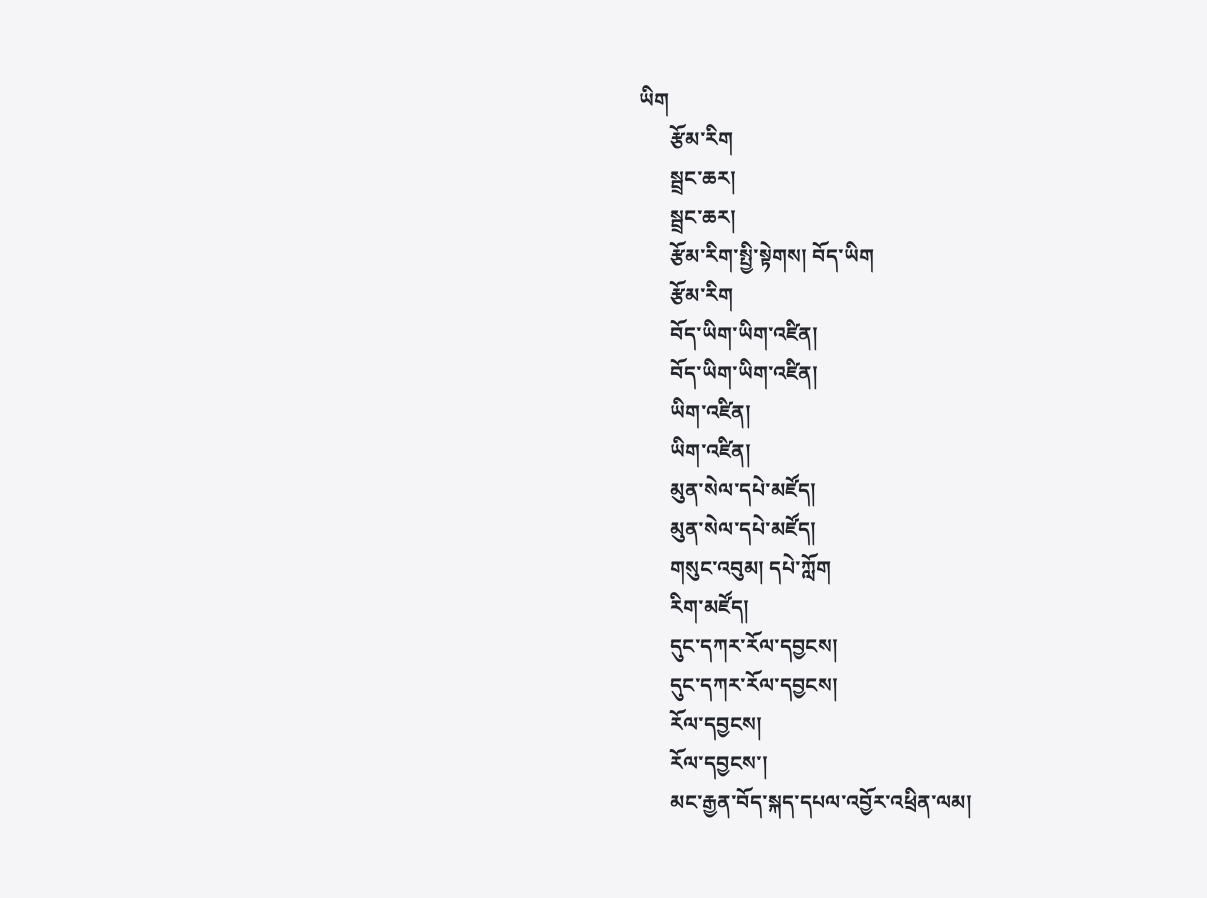ཡིག
      རྩོམ་རིག
      སྦྲང་ཆར།
      སྦྲང་ཆར།
      རྩོམ་རིག་སྤྱི་སྟེགས། བོད་ཡིག
      རྩོམ་རིག
      བོད་ཡིག་ཡིག་འཛིན།
      བོད་ཡིག་ཡིག་འཛིན།
      ཡིག་འཛིན།
      ཡིག་འཛིན།
      མུན་སེལ་དཔེ་མཛོད།
      མུན་སེལ་དཔེ་མཛོད།
      གསུང་འབུམ། དཔེ་ཀློག
      རིག་མཛོད།
      དུང་དཀར་རོལ་དབྱངས།
      དུང་དཀར་རོལ་དབྱངས།
      རོལ་དབྱངས།
      རོལ་དབྱངས་།
      མང་རྒྱན་བོད་སྐད་དཔལ་འབྱོར་འཕྲིན་ལམ།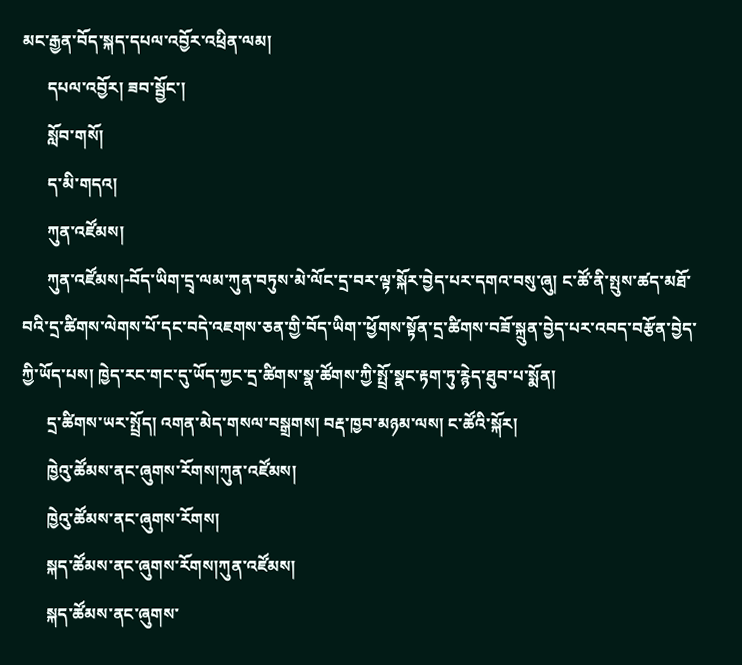མང་རྒྱན་བོད་སྐད་དཔལ་འབྱོར་འཕྲིན་ལམ།
      དཔལ་འབྱོར། ཟབ་སྦྱོང་།
      སློབ་གསོ།
      ད་མི་གདའ།
      ཀུན་འཛོམས།
      ཀུན་འཛོམས།-བོད་ཡིག་དྲྭ་ལམ་ཀུན་བཏུས་མེ་ལོང་དྲ་བར་ལྟ་སྐོར་བྱེད་པར་དགའ་བསུ་ཞུ། ང་ཚོ་ནི་སྤུས་ཚད་མཐོ་བའི་དྲ་ཚིགས་ལེགས་པོ་དང་བདེ་འཇགས་ཅན་གྱི་བོད་ཡིག་་ཕྱོགས་སྟོན་དྲ་ཚིགས་བཟོ་སྐྲུན་བྱེད་པར་འབད་བརྩོན་བྱེད་ཀྱི་ཡོད་པས། ཁྱེད་རང་གང་དུ་ཡོད་ཀྱང་དྲ་ཚིགས་སྣ་ཚོགས་ཀྱི་སྤྲོ་སྣང་རྟག་ཏུ་རྙེད་ཐུབ་པ་སྨོན།
      དྲ་ཚིགས་ཡར་སྤྲོད། འགན་མེད་གསལ་བསྒྲགས། བརྡ་ཁྱབ་མཉམ་ལས། ང་ཚོའི་སྐོར།
      ཁྱེའུ་ཚོམས་ནང་ཞུགས་རོགས།ཀུན་འཛོམས།
      ཁྱེའུ་ཚོམས་ནང་ཞུགས་རོགས།
      སྐད་ཚོམས་ནང་ཞུགས་རོགས།ཀུན་འཛོམས།
      སྐད་ཚོམས་ནང་ཞུགས་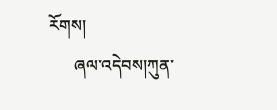རོགས།
      ཞལ་འདེབས།ཀུན་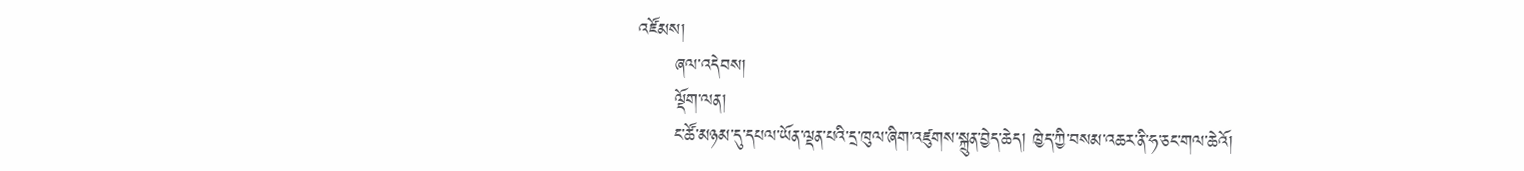འཛོམས།
      ཞལ་འདེབས།
      ལྡོག་ལན།
      ང་ཚོ་མཉམ་དུ་དཔལ་ཡོན་ལྡན་པའི་དྲ་ཁུལ་ཞིག་འཛུགས་སྐྲུན་བྱེད་ཆེད། ཁྱེད་ཀྱི་བསམ་འཆར་ནི་ཧ་ཅང་གལ་ཆེའོ།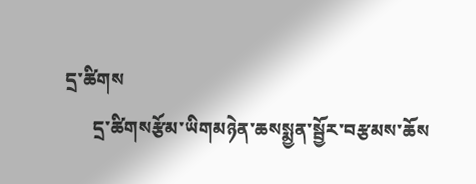དྲ་ཚིགས
      དྲ་ཚིགསརྩོམ་ཡིགམཉེན་ཆསསྨྱན་སྦྱོར་བརྩམས་ཆོས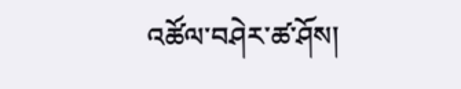འཚོལ་བཤེར་ཚ་ཤོས།